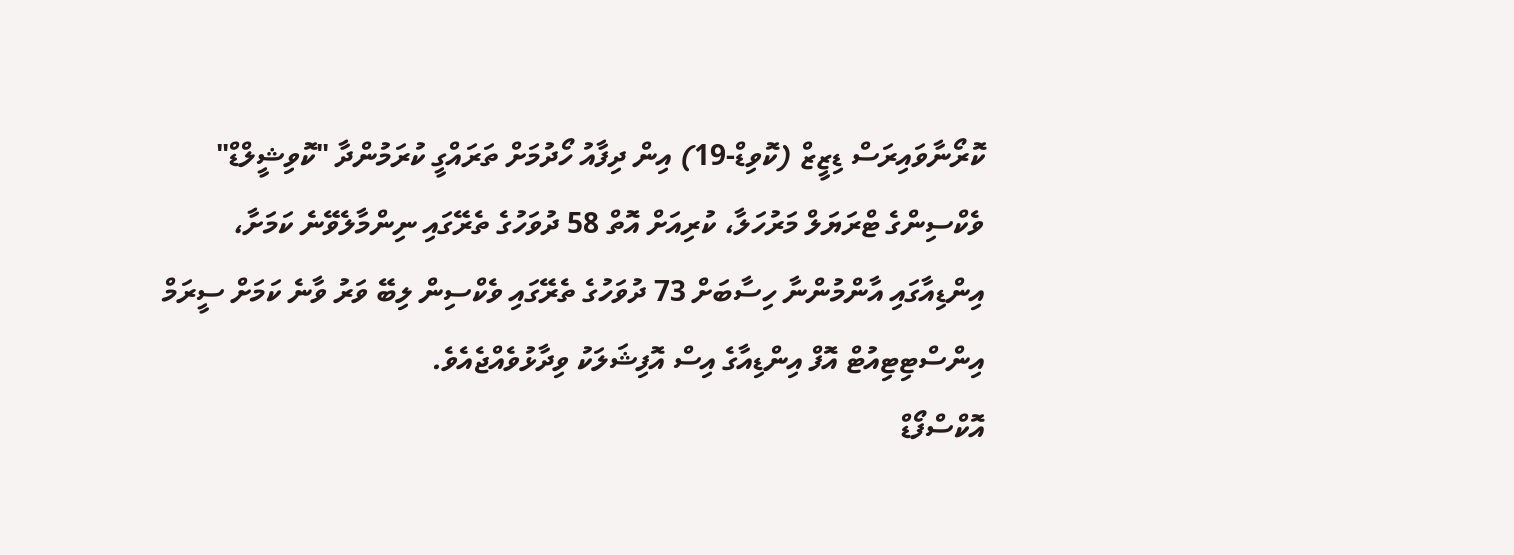ކޮރޯނާވައިރަސް ޑިޒީޒް (ކޮވިޑް-19) އިން ދިފާއު ހޯދުމަށް ތަރައްގީ ކުރަމުންދާ "ކޮވިޝީލްޑް" ވެކްސިންގެ ޓްރަޔަލް މަރުހަލާ، ކުރިއަށް އޮތް 58 ދުވަހުގެ ތެރޭގައި ނިންމާލެވޭނެ ކަމަށާ، އިންޑިއާގައި އާންމުންނާ ހިސާބަށް 73 ދުވަހުގެ ތެރޭގައި ވެކްސިން ލިބޭ ވަރު ވާނެ ކަމަށް ސީރަމް އިންސްޓިޓިއުޓް އޮފް އިންޑިއާގެ އިސް އޮފިޝަލަކު ވިދާޅުވެއްޖެއެވެ.
އޮކްސްފޯޑް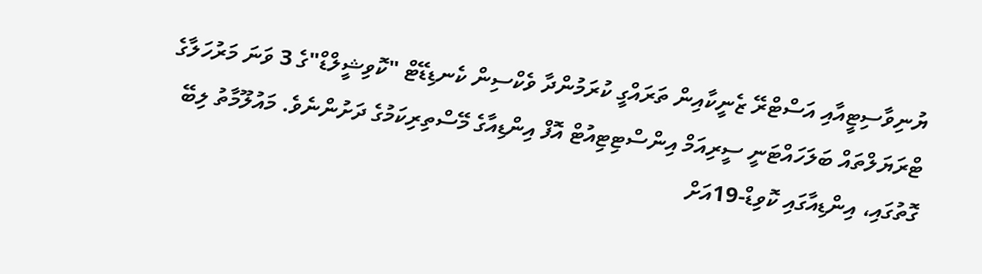ޔުނިވާސިޓީއާއި އަސްޓްރޭ ޒެނީކާއިން ތަރައްގީ ކުރަމުންދާ ވެކްސިން ކެނޑިޑޭޓް "ކޮވިޝީލްޑް"ގެ 3 ވަނަ މަރުހަލާގެ ޓްރަޔަލްތައް ބަލަހައްޓަނީ ސީރިއަމް އިންސްޓިޓިއުޓް އޮފް އިންޑިއާގެ މޭސްތިރިކަމުގެ ދަށުންނެވެ. މައުލޫމާތު ލިބޭ ގޮތުގައި، އިންޑިއާގައި ކޮވިޑް-19އަށް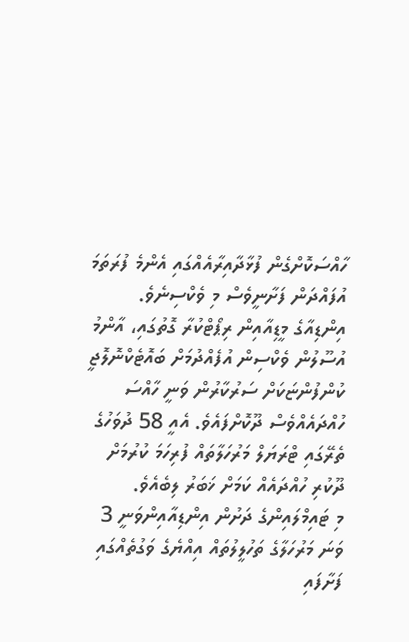ހާއްސަކޮށްގެން ފުޅާދާއިރާއެއްގައި އެންމެ ފުރަތަމަ އުފައްދަން ފަށާނީވެސް މި ވެކްސިނެވެ.
އިންޑިއާގެ މީޑިއާއިން ރިޕޯޓްކުރާ ގޮތުގައި، އާންމު އުސޫލުން ވެކްސިން އުފެއްދުމަށް ބައޮޓެކްނޮލޮޖީ ކުންފުންޏަކަށް ސަރުކާރުން ވަނީ ހާއްސަ ހުއްދައެއްވެސް ދޫކޮށްފައެވެ. އެއީ 58 ދުވަހުގެ ތެރޭގައި ޓްރަޔަލް މަރުހަލާތައް ފުރިހަމަ ކުރުމަށް ދޫކުރި ހުއްދައެއް ކަމަށް ޚަބަރު ލިބެއެވެ.
މި ޓައިމްލައިންގެ ދަށުން އިންޑިއާއިންވަނީ 3 ވަނަ މަރުހަލާގެ ތަހުލީލުތައް އިއްޔެގެ ވަގުތެއްގައި ފަށާފައި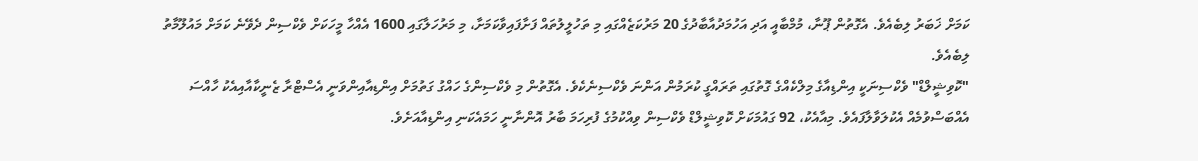ކަމަށް ޚަބަރު ލިބެއެވެ. އެގޮތުން ޕޫނާ، މުމްބާއީ އަދި އަހުމަދުއާބާދުގެ 20 މަރުކަޒެއްގައި މި ތަހުލީލުތައް ފަށާފައިވާކަމަށާ، މި މަރުހަލާގައި 1600 އެއްހާ މީހަކަށް ވެކްސިން ދެވޭނެ ކަމަށް މައުލޫމާތު ލިބެއެވެ.
"ކޮވިޝީލްޑް" ވެކްސިނަކީ އިންޑިއާގެ މިލްކެއްގެ ގޮތުގައި ތަރައްގީ ކުރަމުން އަންނަ ވެކްސިނެކެވެ. އެގޮތުން މި ވެކްސިންގެ ހައްގު ގަތުމަށް އިންޑިއާއިންވަނީ އެސްޓްރާ ޒެނީކާއާއިއެކު ހާއްސަ އެއްބަސްވުމެއް އެކުލަވާލާފައެވެ. މިއާއެކު، 92 ގައުމަކަށް ކޮވިޝީލްޑް ވެކްސިން ވިއްކުމުގެ ފުރިހަމަ ބާރު އޮންނާނީ ހަމައެކަނި އިންޑިއާއަށެވެ.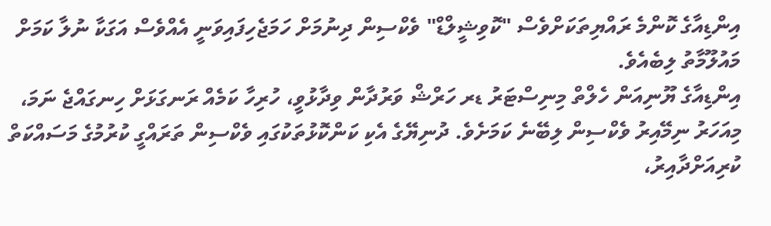އިންޑިއާގެ ކޮންމެ ރައްޔިތަކަށްވެސް "ކޮވިޝީލްޑް" ވެކްސިން ދިނުމަށް ހަމަޖެހިފައިވަނީ އެއްވެސް އަގަކާ ނުލާ ކަމަށް މައުލޫމާތު ލިބެއެވެ.
އިންޑިއާގެ ޔޫނިއަން ހެލްތް މިނިސްޓަރު ޑރ ހަރްޝް ވަރުދާން ވިދާޅުވީ، ހުރިހާ ކަމެއް ރަނގަޅަށް ހިނގައްޖެ ނަމަ، މިއަހަރު ނިމޭއިރު ވެކްސިން ލިބޭނެ ކަމަށެވެ. ދުނިޔޭގެ އެކި ކަންކޮޅުތަކުގައި ވެކްސިން ތަރައްގީ ކުރުމުގެ މަސައްކަތް ކުރިއަށްދާއިރު،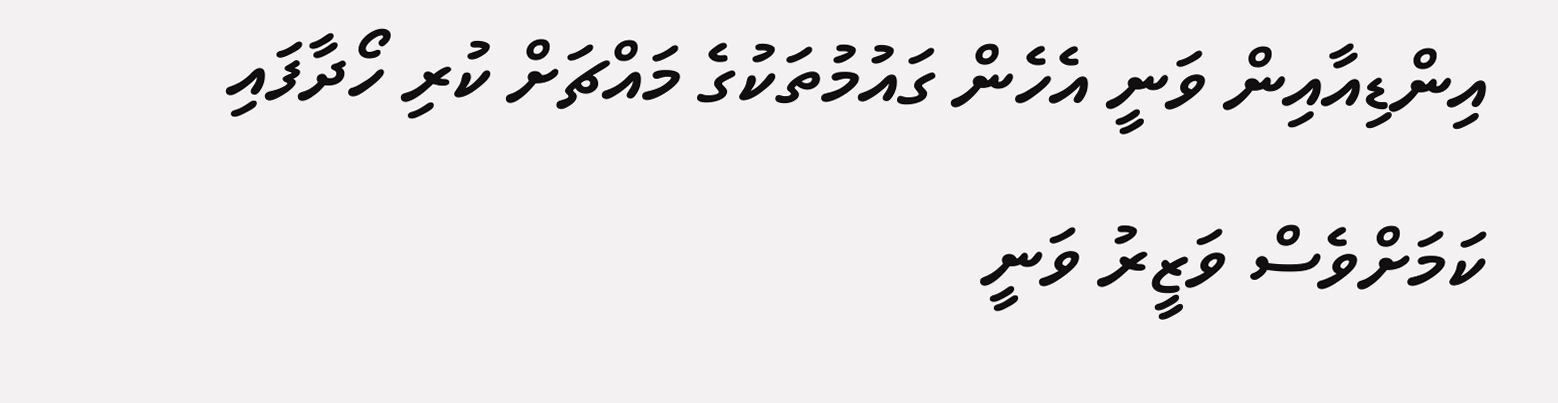އިންޑިއާއިން ވަނީ އެހެން ގައުމުތަކުގެ މައްޗަށް ކުރި ހޯދާފައި ކަމަށްވެސް ވަޒީރު ވަނީ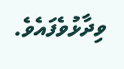ވިދާޅުވެފައެވެ.